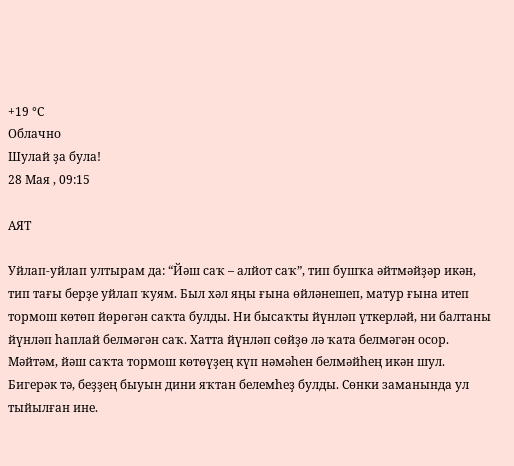+19 °С
Облачно
Шулай ҙа була!
28 Мая , 09:15

АЯТ

Уйлап-уйлап ултырам да: “Йәш саҡ – алйот саҡ”, тип бушҡа әйтмәйҙәр икән, тип тағы берҙе уйлап ҡуям. Был хәл яңы ғына өйләнешеп, матур ғына итеп тормош көтөп йөрөгән саҡта булды. Ни бысаҡты йүнләп үткерләй, ни балтаны йүнләп һаплай белмәгән саҡ. Хатта йүнләп сөйҙө лә ҡата белмәгән осор. Мәйтәм, йәш саҡта тормош көтөүҙең күп нәмәһен белмәйһең икән шул. Бигерәк тә, беҙҙең быуын дини яҡтан белемһеҙ булды. Сөнки заманында ул тыйылған ине.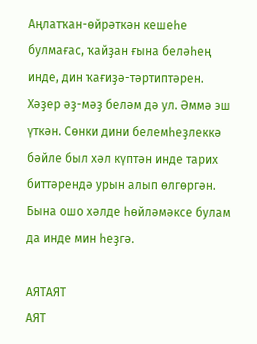Аңлатҡан-өйрәткән кешеһе булмағас, ҡайҙан ғына беләһең инде, дин ҡағиҙә-тәртиптәрен. Хәҙер әҙ-мәҙ беләм дә ул. Әммә эш үткән. Сөнки дини белемһеҙлеккә бәйле был хәл күптән инде тарих биттәрендә урын алып өлгөргән. Бына ошо хәлде һөйләмәксе булам да инде мин һеҙгә.

АЯТАЯТ
АЯТ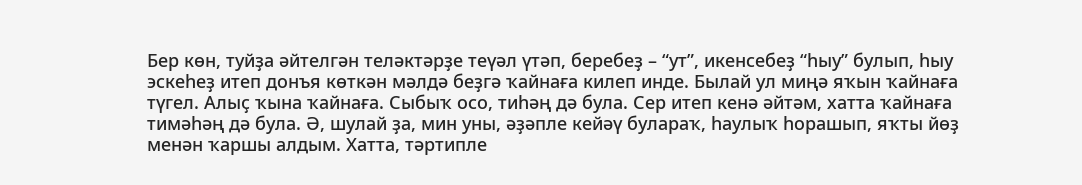Бер көн, туйҙа әйтелгән теләктәрҙе теүәл үтәп, беребеҙ – “ут”, икенсебеҙ “һыу” булып, һыу эскеһеҙ итеп донъя көткән мәлдә беҙгә ҡайнаға килеп инде. Былай ул миңә яҡын ҡайнаға түгел. Алыҫ ҡына ҡайнаға. Сыбыҡ осо, тиһәң дә була. Сер итеп кенә әйтәм, хатта ҡайнаға тимәһәң дә була. Ә, шулай ҙа, мин уны, әҙәпле кейәү булараҡ, һаулыҡ һорашып, яҡты йөҙ менән ҡаршы алдым. Хатта, тәртипле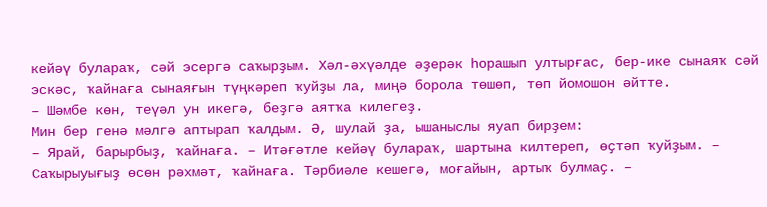кейәү булараҡ, сәй эсергә саҡырҙым. Хәл-әхүәлде әҙерәк һорашып ултырғас, бер-ике сынаяҡ сәй эскәс, ҡайнаға сынаяғын түңкәреп ҡуйҙы ла, миңә борола төшөп, төп йомошон әйтте.
– Шәмбе көн, теүәл ун икегә, беҙгә аятҡа килегеҙ.
Мин бер генә мәлгә аптырап ҡалдым. Ә, шулай ҙа, ышаныслы яуап бирҙем:
– Ярай, барырбыҙ, ҡайнаға. – Итәғәтле кейәү булараҡ, шартына килтереп, өҫтәп ҡуйҙым. – Саҡырыуығыҙ өсөн рәхмәт, ҡайнаға. Тәрбиәле кешегә, моғайын, артыҡ булмаҫ. –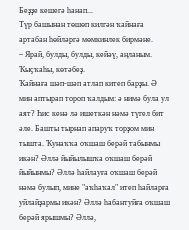Беҙҙе кешегә һанап...
Түр башынан төшөп килгән ҡайнаға артабан һөйләргә мөмкинлек бирмәне.
– Ярай, булды, булды, кейәү, аңланым. Ҡыҫҡаһы, көтәбеҙ.
Ҡайнаға шәп-шәп атлап китеп барҙы. Ә мин аптырап тороп ҡалдым: ә нимә була ул аят? Һис кенә лә ишеткән нәмә түгел бит әле. Башты тырнап апаруҡ торҙом мин тышта. Ҡунаҡҡа оҡшаш берәй табынмы икән? Әллә йыйылышҡа оҡшаш берәй йыйынмы? Әллә һайлауға оҡшаш берәй нәмә булып, мине "аҡһаҡал" итеп һайларға уйлайҙармы икән? Әллә һабантуйға оҡшаш берәй ярышмы? Әллә,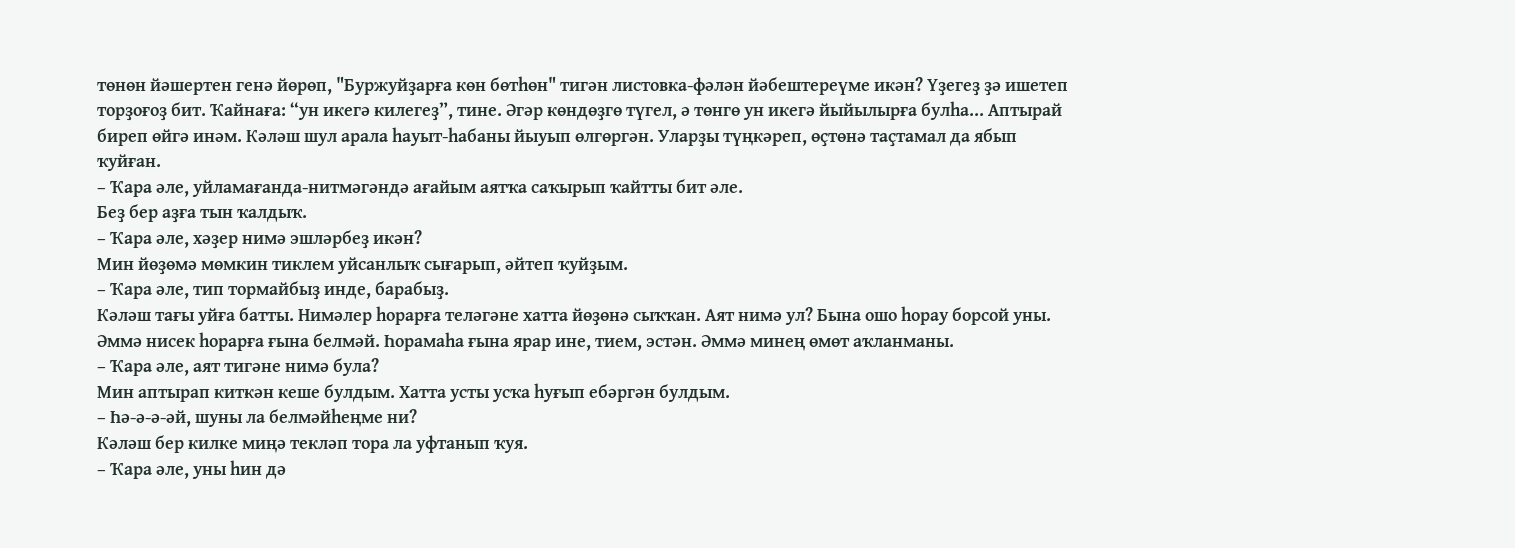төнөн йәшертен генә йөрөп, "Буржуйҙарға көн бөтһөн" тигән листовка-фәлән йәбештереүме икән? Үҙегеҙ ҙә ишетеп торҙоғоҙ бит. Ҡайнаға: “ун икегә килегеҙ”, тине. Әгәр көндөҙгө түгел, ә төнгө ун икегә йыйылырға булһа... Аптырай биреп өйгә инәм. Кәләш шул арала һауыт-һабаны йыуып өлгөргән. Уларҙы түңкәреп, өҫтөнә таҫтамал да ябып ҡуйған.
– Ҡара әле, уйламағанда-нитмәгәндә ағайым аятҡа саҡырып ҡайтты бит әле.
Беҙ бер аҙға тын ҡалдыҡ.
– Ҡара әле, хәҙер нимә эшләрбеҙ икән?
Мин йөҙөмә мөмкин тиклем уйсанлыҡ сығарып, әйтеп ҡуйҙым.
– Ҡара әле, тип тормайбыҙ инде, барабыҙ.
Кәләш тағы уйға батты. Нимәлер һорарға теләгәне хатта йөҙөнә сыҡҡан. Аят нимә ул? Бына ошо һорау борсой уны. Әммә нисек һорарға ғына белмәй. Һорамаһа ғына ярар ине, тием, эстән. Әммә минең өмөт аҡланманы.
– Ҡара әле, аят тигәне нимә була?
Мин аптырап киткән кеше булдым. Хатта усты усҡа һуғып ебәргән булдым.
– Һә-ә-ә-әй, шуны ла белмәйһеңме ни?
Кәләш бер килке миңә текләп тора ла уфтанып ҡуя.
– Ҡара әле, уны һин дә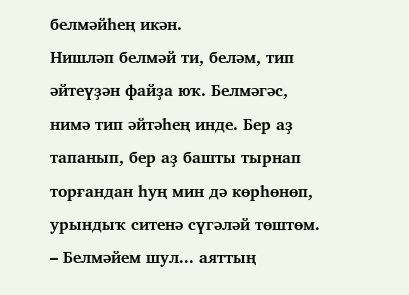белмәйһең икән.
Нишләп белмәй ти, беләм, тип әйтеүҙән файҙа юҡ. Белмәгәс, нимә тип әйтәһең инде. Бер аҙ тапанып, бер аҙ башты тырнап торғандан һуң мин дә көрһөнөп, урындыҡ ситенә сүгәләй төштөм.
– Белмәйем шул... аяттың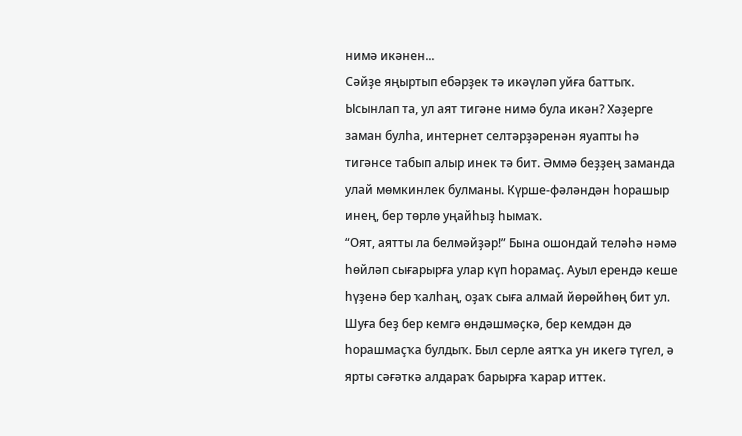нимә икәнен...
Сәйҙе яңыртып ебәрҙек тә икәүләп уйға баттыҡ. Ысынлап та, ул аят тигәне нимә була икән? Хәҙерге заман булһа, интернет селтәрҙәренән яуапты һә тигәнсе табып алыр инек тә бит. Әммә беҙҙең заманда улай мөмкинлек булманы. Күрше-фәләндән һорашыр инең, бер төрлө уңайһыҙ һымаҡ.
“Оят, аятты ла белмәйҙәр!” Бына ошондай теләһә нәмә һөйләп сығарырға улар күп һорамаҫ. Ауыл ерендә кеше һүҙенә бер ҡалһаң, оҙаҡ сыға алмай йөрөйһөң бит ул. Шуға беҙ бер кемгә өндәшмәҫкә, бер кемдән дә һорашмаҫҡа булдыҡ. Был серле аятҡа ун икегә түгел, ә ярты сәғәткә алдараҡ барырға ҡарар иттек.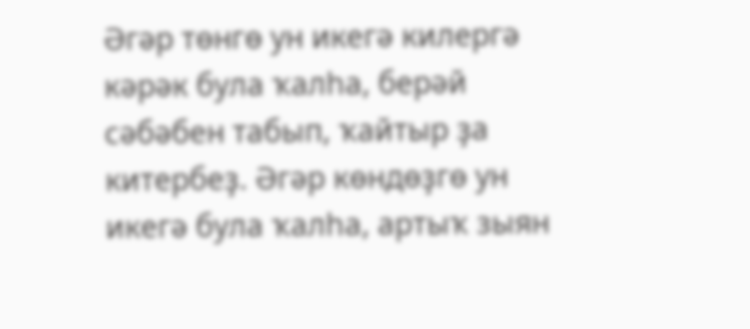Әгәр төнгө ун икегә килергә кәрәк була ҡалһа, берәй сәбәбен табып, ҡайтыр ҙа китербеҙ. Әгәр көндөҙгө ун икегә була ҡалһа, артыҡ зыян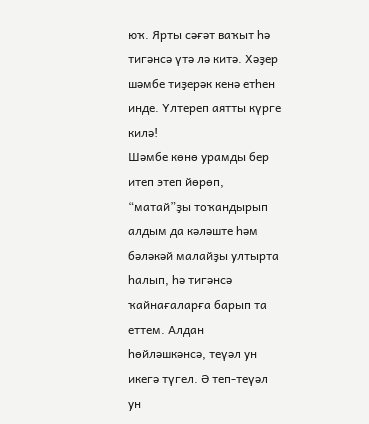юҡ. Ярты сәғәт ваҡыт һә тигәнсә үтә лә китә. Хәҙер шәмбе тиҙерәк кенә етһен инде. Үлтереп аятты күрге килә!
Шәмбе көнө урамды бер итеп этеп йөрөп, “матай”ҙы тоҡандырып алдым да кәләште һәм бәләкәй малайҙы ултырта һалып, һә тигәнсә ҡайнағаларға барып та еттем. Алдан һөйләшкәнсә, теүәл ун икегә түгел. Ә теп-теүәл ун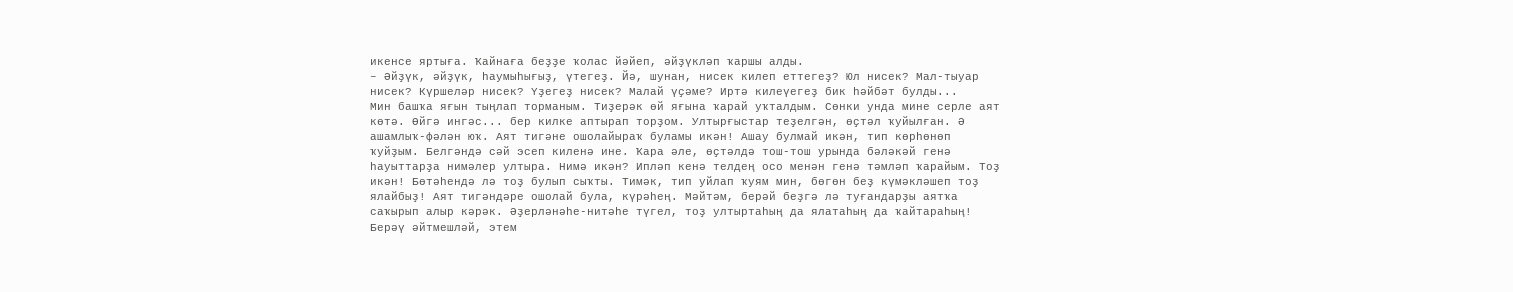икенсе яртыға. Ҡайнаға беҙҙе ҡолас йәйеп, әйҙүкләп ҡаршы алды.
– Әйҙүк, әйҙүк, һаумыһығыҙ, үтегеҙ. Йә, шунан, нисек килеп еттегеҙ? Юл нисек? Мал-тыуар нисек? Күршеләр нисек? Үҙегеҙ нисек? Малай үҫәме? Иртә килеүегеҙ бик һәйбәт булды...
Мин башҡа яғын тыңлап торманым. Тиҙерәк өй яғына ҡарай уҡталдым. Сөнки унда мине серле аят көтә. Өйгә ингәс... бер килке аптырап торҙом. Ултырғыстар теҙелгән, өҫтәл ҡуйылған. Ә ашамлыҡ-фәлән юҡ. Аят тигәне ошолайыраҡ буламы икән! Ашау булмай икән, тип көрһөнөп ҡуйҙым. Белгәндә сәй эсеп киленә ине. Ҡара әле, өҫтәлдә тош-тош урында бәләкәй генә һауыттарҙа нимәлер ултыра. Нимә икән? Ипләп кенә телдең осо менән генә тәмләп ҡарайым. Тоҙ икән! Бөтәһендә лә тоҙ булып сыҡты. Тимәк, тип уйлап ҡуям мин, бөгөн беҙ күмәкләшеп тоҙ ялайбыҙ! Аят тигәндәре ошолай була, күрәһең. Мәйтәм, берәй беҙгә лә туғандарҙы аятҡа саҡырып алыр кәрәк. Әҙерләнәһе-нитәһе түгел, тоҙ ултыртаһың да ялатаһың да ҡайтараһың! Берәү әйтмешләй, этем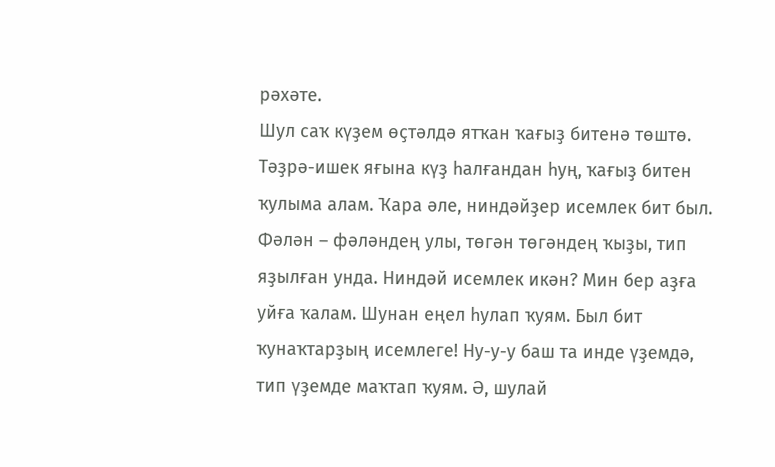рәхәте.
Шул саҡ күҙем өҫтәлдә ятҡан ҡағыҙ битенә төштө. Тәҙрә-ишек яғына күҙ һалғандан һуң, ҡағыҙ битен ҡулыма алам. Ҡара әле, ниндәйҙер исемлек бит был. Фәлән – фәләндең улы, төгән төгәндең ҡыҙы, тип яҙылған унда. Ниндәй исемлек икән? Мин бер аҙға уйға ҡалам. Шунан еңел һулап ҡуям. Был бит ҡунаҡтарҙың исемлеге! Ну-у-у баш та инде үҙемдә, тип үҙемде маҡтап ҡуям. Ә, шулай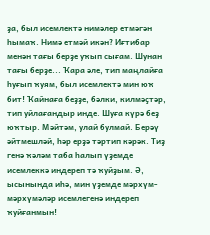ҙа, был исемлектә нимәлер етмәгән һымаҡ. Нимә етмәй икән? Иғтибар менән тағы берҙе уҡып сығам. Шунан тағы берҙе... Ҡара әле, тип маңлайға һуғып ҡуям, был исемлектә мин юҡ бит! Ҡайнаға беҙҙе, бәлки, килмәҫтәр, тип уйлағандыр инде. Шуға күрә беҙ юҡтыр. Мәйтәм, улай булмай. Берәү әйтмешләй, һәр ерҙә тәртип кәрәк. Тиҙ генә ҡәләм таба һалып үҙемде исемлеккә индереп тә ҡуйҙым. Ә, ысынында иһә, мин үҙемде мәрхүм-мәрхүмәләр исемлегенә индереп ҡуйғанмын!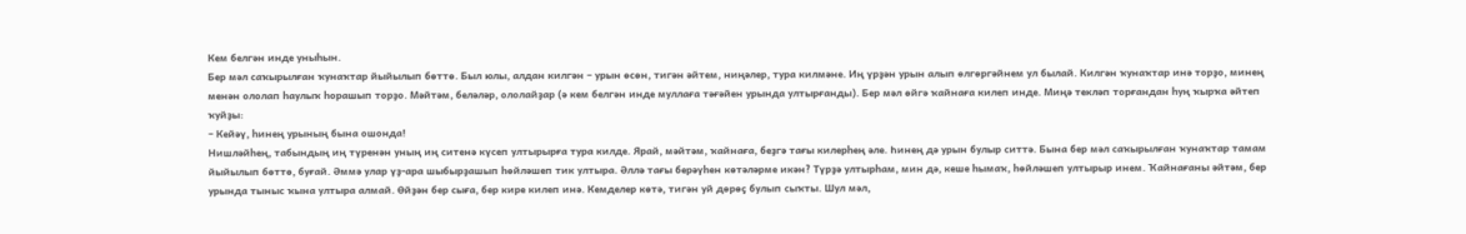Кем белгән инде уныһын.
Бер мәл саҡырылған ҡунаҡтар йыйылып бөттө. Был юлы, алдан килгән – урын өсөн, тигән әйтем, ниңәлер, тура килмәне. Иң үрҙән урын алып өлгөргәйнем ул былай. Килгән ҡунаҡтар инә торҙо, минең менән ололап һаулыҡ һорашып торҙо. Мәйтәм, беләләр, ололайҙар (ә кем белгән инде муллаға тәғәйен урында ултырғанды). Бер мәл өйгә ҡайнаға килеп инде. Миңә текләп торғандан һуң ҡырҡа әйтеп ҡуйҙы:
– Кейәү, һинең урының бына ошонда!
Нишләйһең, табындың иң түренән уның иң ситенә күсеп ултырырға тура килде. Ярай, мәйтәм, ҡайнаға, беҙгә тағы килерһең әле. Һинең дә урын булыр ситтә. Бына бер мәл саҡырылған ҡунаҡтар тамам йыйылып бөттө, буғай. Әммә улар үҙ-ара шыбырҙашып һөйләшеп тик ултыра. Әллә тағы берәүһен көтәләрме икән? Түрҙә ултырһам, мин дә, кеше һымаҡ, һөйләшеп ултырыр инем. Ҡайнағаны әйтәм, бер урында тыныс ҡына ултыра алмай. Өйҙән бер сыға, бер кире килеп инә. Кемделер көтә, тигән уй дөрөҫ булып сыҡты. Шул мәл,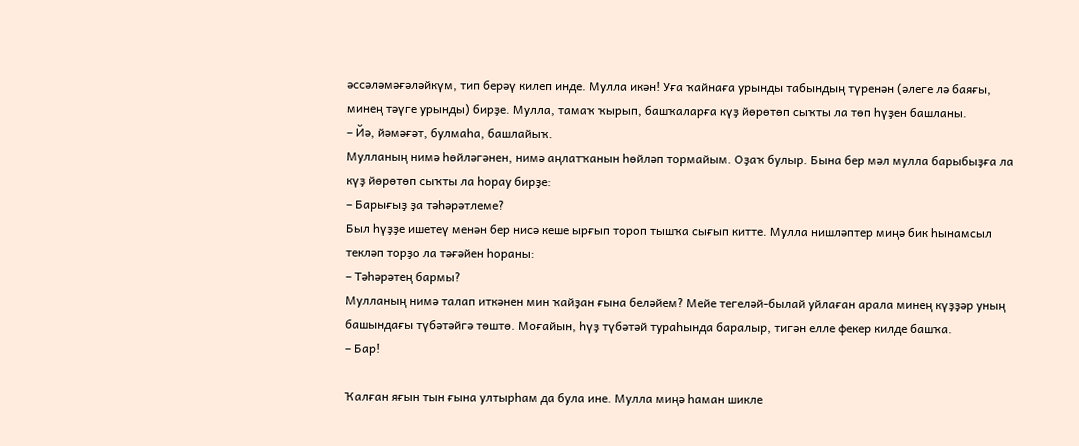әссәләмәғәләйкүм, тип берәү килеп инде. Мулла икән! Уға ҡайнаға урынды табындың түренән (әлеге лә баяғы, минең тәүге урынды) бирҙе. Мулла, тамаҡ ҡырып, башҡаларға күҙ йөрөтөп сыҡты ла төп һүҙен башланы.
– Йә, йәмәғәт, булмаһа, башлайыҡ.
Мулланың нимә һөйләгәнен, нимә аңлатҡанын һөйләп тормайым. Оҙаҡ булыр. Бына бер мәл мулла барыбыҙға ла күҙ йөрөтөп сыҡты ла һорау бирҙе:
– Барығыҙ ҙа тәһәрәтлеме?
Был һүҙҙе ишетеү менән бер нисә кеше ырғып тороп тышҡа сығып китте. Мулла нишләптер миңә бик һынамсыл текләп торҙо ла тәғәйен һораны:
– Тәһәрәтең бармы?
Мулланың нимә талап иткәнен мин ҡайҙан ғына беләйем? Мейе тегеләй-былай уйлаған арала минең күҙҙәр уның башындағы түбәтәйгә төштө. Моғайын, һүҙ түбәтәй тураһында баралыр, тигән елле фекер килде башҡа.
– Бар!

Ҡалған яғын тын ғына ултырһам да була ине. Мулла миңә һаман шикле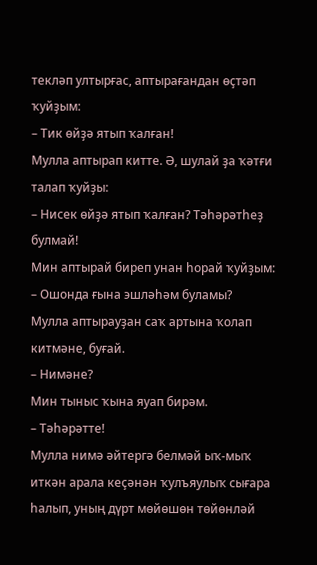текләп ултырғас, аптырағандан өҫтәп ҡуйҙым:
– Тик өйҙә ятып ҡалған!
Мулла аптырап китте. Ә, шулай ҙа ҡәтғи талап ҡуйҙы:
– Нисек өйҙә ятып ҡалған? Тәһәрәтһеҙ булмай!
Мин аптырай биреп унан һорай ҡуйҙым:
– Ошонда ғына эшләһәм буламы?
Мулла аптырауҙан саҡ артына ҡолап китмәне, буғай.
– Нимәне?
Мин тыныс ҡына яуап бирәм.
– Тәһәрәтте!
Мулла нимә әйтергә белмәй ыҡ-мыҡ иткән арала кеҫәнән ҡулъяулыҡ сығара һалып, уның дүрт мөйөшөн төйөнләй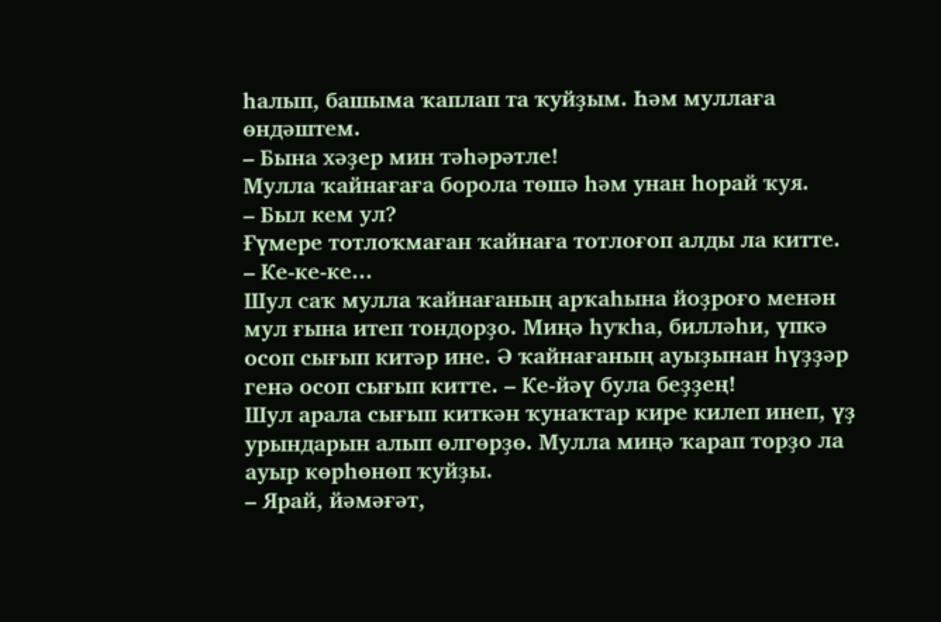һалып, башыма ҡаплап та ҡуйҙым. Һәм муллаға өндәштем.
– Бына хәҙер мин тәһәрәтле!
Мулла ҡайнағаға борола төшә һәм унан һорай ҡуя.
– Был кем ул?
Ғүмере тотлоҡмаған ҡайнаға тотлоғоп алды ла китте.
– Ке-ке-ке...
Шул саҡ мулла ҡайнағаның арҡаһына йоҙроғо менән мул ғына итеп тондорҙо. Миңә һуҡһа, билләһи, үпкә осоп сығып китәр ине. Ә ҡайнағаның ауыҙынан һүҙҙәр генә осоп сығып китте. – Ке-йәү була беҙҙең!
Шул арала сығып киткән ҡунаҡтар кире килеп инеп, үҙ урындарын алып өлгөрҙө. Мулла миңә ҡарап торҙо ла ауыр көрһөнөп ҡуйҙы.
– Ярай, йәмәғәт,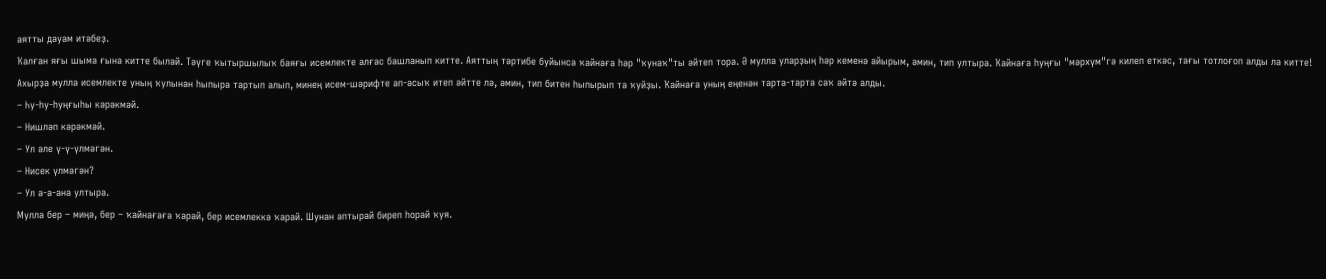аятты дауам итәбеҙ.
Ҡалған яғы шыма ғына китте былай. Тәүге ҡытыршылыҡ баяғы исемлекте алғас башланып китте. Аяттың тәртибе буйынса ҡайнаға һәр "ҡунаҡ"ты әйтеп тора. Ә мулла уларҙың һәр кеменә айырым, әмин, тип ултыра. Ҡайнаға һуңғы "мәрхүм"гә килеп еткәс, тағы тотлоғоп алды ла китте! Ахырҙа мулла исемлекте уның ҡулынан һыпыра тартып алып, минең исем-шәрифте ап-асыҡ итеп әйтте лә, әмин, тип битен һыпырып та ҡуйҙы. Ҡайнаға уның еңенән тарта-тарта саҡ әйтә алды.
– Һу-һу-һуңғыһы кәрәкмәй.
– Нишләп кәрәкмәй.
– Ул әле ү-ү-үлмәгән.
– Нисек үлмәгән?
– Ул а-а-ана ултыра.
Мулла бер – миңә, бер – ҡайнағаға ҡарай, бер исемлеккә ҡарай. Шунан аптырай биреп һорай ҡуя.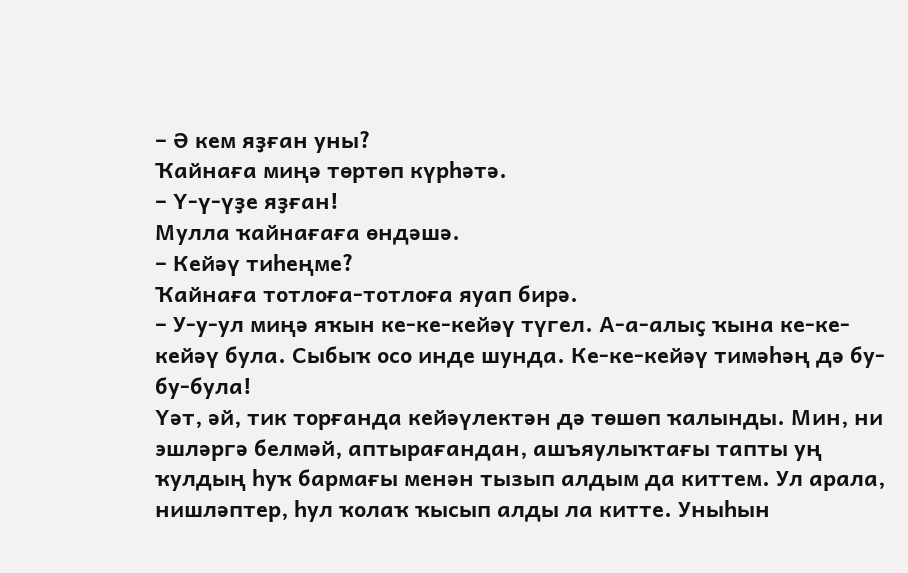– Ә кем яҙған уны?
Ҡайнаға миңә төртөп күрһәтә.
– Ү-ү-үҙе яҙған!
Мулла ҡайнағаға өндәшә.
– Кейәү тиһеңме?
Ҡайнаға тотлоға-тотлоға яуап бирә.
– У-у-ул миңә яҡын ке-ке-кейәү түгел. А-а-алыҫ ҡына ке-ке-кейәү була. Сыбыҡ осо инде шунда. Ке-ке-кейәү тимәһәң дә бу-бу-була!
Үәт, әй, тик торғанда кейәүлектән дә төшөп ҡалынды. Мин, ни эшләргә белмәй, аптырағандан, ашъяулыҡтағы тапты уң ҡулдың һуҡ бармағы менән тызып алдым да киттем. Ул арала, нишләптер, һул ҡолаҡ ҡысып алды ла китте. Уныһын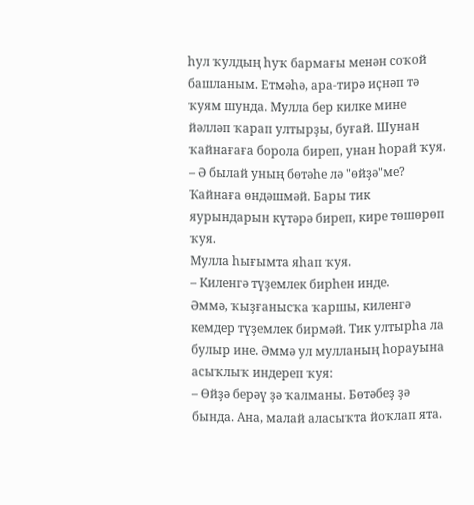һул ҡулдың һуҡ бармағы менән соҡой башланым. Етмәһә, ара-тирә иҫнәп тә ҡуям шунда. Мулла бер килке мине йәлләп ҡарап ултырҙы, буғай. Шунан ҡайнағаға борола биреп, унан һорай ҡуя.
– Ә былай уның бөтәһе лә "өйҙә"ме?
Ҡайнаға өндәшмәй. Бары тик яурындарын күтәрә биреп, кире төшөрөп ҡуя.
Мулла һығымта яһап ҡуя.
– Киленгә түҙемлек бирһен инде.
Әммә, ҡыҙғанысҡа ҡаршы, киленгә кемдер түҙемлек бирмәй. Тик ултырһа ла булыр ине. Әммә ул мулланың һорауына асыҡлыҡ индереп ҡуя:
– Өйҙә берәү ҙә ҡалманы. Бөтәбеҙ ҙә бында. Ана, малай аласыҡта йоҡлап ята.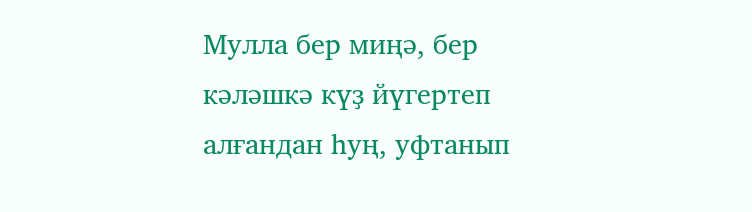Мулла бер миңә, бер кәләшкә күҙ йүгертеп алғандан һуң, уфтанып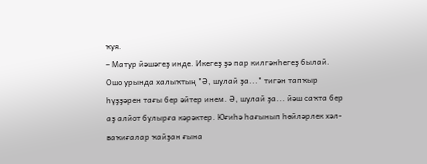ҡуя.
– Матур йәшәгеҙ инде. Икегеҙ ҙә пар килгәнһегеҙ былай.
Ошо урында халыҡтың "Ә, шулай ҙа..." тигән тапҡыр һүҙҙәрен тағы бер әйтер инем. Ә, шулай ҙа... йәш саҡта бер аҙ алйот булырға кәрәктер. Юғиһә һағынып һөйләрлек хәл-ваҡиғалар ҡайҙан ғына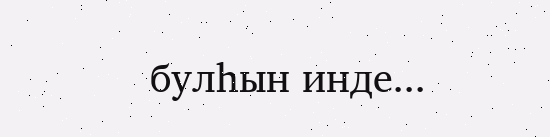булһын инде...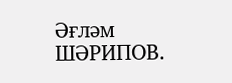Әғләм ШӘРИПОВ.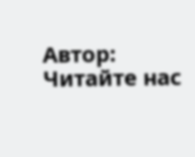Автор:
Читайте нас